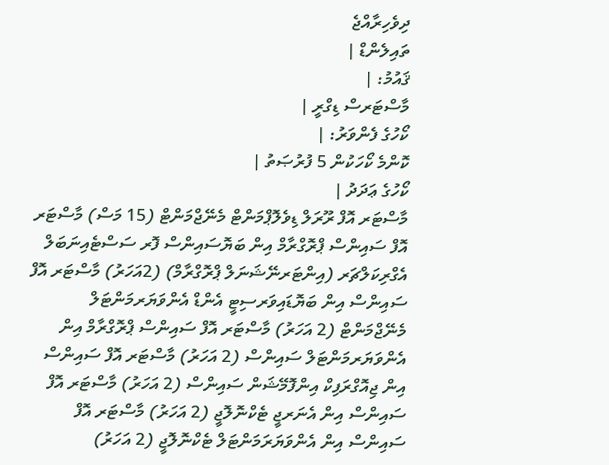ދިވެހިރާއްޖެ
ތައިލެންޑް |
ޤައުމު: |
މާސްޓަރސް ޑިގްރީ |
ކޯހުގެ ފެންވަރު: |
ކޮންމެ ކޯހަކުން 5 ފުރުޞަތު |
ކޯހުގެ ޢަދަދު |
މާސްޓަރ އޮފް ރޫރަލް ޑިވެލޮޕްމަންޓް މެނޭޖްމަންޓް (15 މަސް) މާސްޓަރ އޮފް ސައިންސް ޕްރޮގްރާމް އިން ބަޔޮސައިންސް ފޮރ ސަސްޓެއިނަބަލް އެގްރިކަލްޗަރ (އިންޓަރނޭޝަނަލް ޕްރޮގްރާމް) (2އަހަރު) މާސްޓަރ އޮފް ސައިންސް އިން ބަޔޮޑައިވަރސިޓީ އެންޑް އެންވަޔަރމަންޓަލް މެނޭޖްމަންޓް (2 އަހަރު) މާސްޓަރ އޮފް ސައިންސް ޕްރޮގްރާމް އިން އެންވަޔަރމަންޓަލް ސައިންސް (2 އަހަރު) މާސްޓަރ އޮފް ސައިންސް އިން ޖިއޮގްރަފިކް އިންފޮމޭޝަން ސައިންސް (2 އަހަރު) މާސްޓަރ އޮފް ސައިންސް އިން އެނަރޖީ ޓެކްނޮލޮޖީ (2 އަހަރު) މާސްޓަރ އޮފް ސައިންސް އިން އެންވަޔަރަމަންޓަލް ޓެކްނޮލޮޖީ (2 އަހަރު)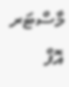މާސްޓަރ އޮފް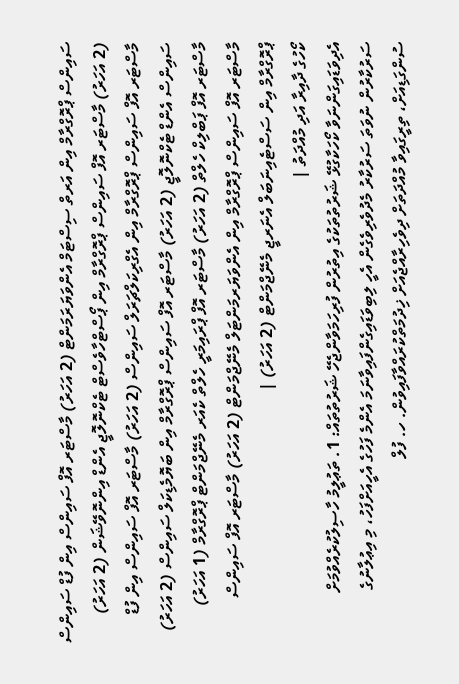ސައިންސް ޕްރޮގްރާމް އިން އަރތް ސިސްޓަމް އެންވަޔަރަމަންޓް (2 އަހަރު) މާސްޓަރ އޮފް ސައިންސް އިން ފުޑް ސައިންސް (2 އަހަރު) މާސްޓަރ އޮފް ސައިންސް ޕްރޮގްރާމް އިން ޕޯސްޓްހާވެސްޓް ޓެކްނޮލޮޖީ އެންޑް އިންނޮވޭޝަން (2 އަހަރު) މާސްޓަރ އޮފް ސައިންސް ޕްރޮގްރާމް އިން އެގްރިކަލްޗަރަލް ސައިންސް (2 އަހަރު) މާސްޓަރ އޮފް ސައިންސް އިން ފުޑް ސައިންސް އެންޑް ޓެކްނޮލޮޖީ (2 އަހަރު) މާސްޓަރ އޮފް ސައިންސް ޕްރޮގްރާމް އިން ބަޔޮމެޑިކަލް ސައިންސް (2 އަހަރު) މާސްޓަރ އޮފް ޕަބްލިކް ހެލްތް (2 އަހަރު) މާސްޓަރ އޮފް ޕްރައިމަރީ ހެލްތް ކެއަރ މެނޭޖްމަންޓް ޕްރޮގްރާމް (1 އަހަރު) މާސްޓަރ އޮފް ސައިންސް ޕްރޮގްރާމް އިން އެންވަޔަރމަންޓަލް މެނޭޖްމަންޓް (2 އަހަރު) މާސްޓަރ އޮފް ސައިންސް ޕްރޮގްރާމް އިން ސަސްޓެއިނަބަލް އެނަރޖީ މެނޭޖްމަންޓް (2 އަހަރު) |
ކޯހުގެ ދާއިރާ އަދި މުއްދަތު |
އެދިވަޑައިގަންނަވާ ކޯހަކާގުޅޭ ޝަރުތުތަކުގެ އިތުރުން ފުރިހަމަވާންޖެހޭ ޝަރުތުތައް: 1. ތަޢުލީމު ހާސިލުކުރެއްވުމަށް ސަރުކާރުން ނުވަތަ ސަރުކާރު މެދުވެރިވެގެން އެހީ ލިބިވަޑައިގެންފައިވާނަމަ އެންމެ ފަހުގެ އެހީއަށްފަހު، މި އިޢުލާނުގެ ސުންގަޑިއަށް، ތިރީގައިވާ މުއްދަތަށް ދިވެހިރާއްޖެއަށް ޚިދުމަތްކުރައްވާފައިވުން. ހ. ފުލް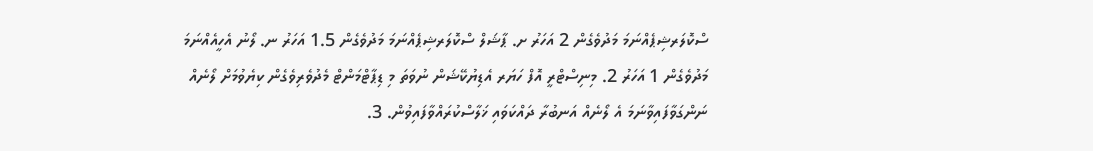ސްކޮލަރޝިޕެއްނަމަ މަދުވެގެން 2 އަހަރު ށ. ޕާޝަލް ސްކޮލަރޝިޕެއްނަމަ މަދުވެގެން 1.5 އަހަރު ނ. ލޯނު އެހީއެއްނަމަ މަދުވެގެން 1 އަހަރު 2. މިނިސްޓްރީ އޮފް ހަޔަރ އެޑިޔުކޭޝަން ނުވަތަ މި ޑިޕާޓްމަންޓް މެދުވެރިވެގެން ކިޔެވުމަށް ލޯނެއް ނަންގަވާފައިވާނަމަ އެ ލޯނެއް އަނބުރާ ދައްކަވައި ޚަލާސްކުރައްވާފައިވުން. 3.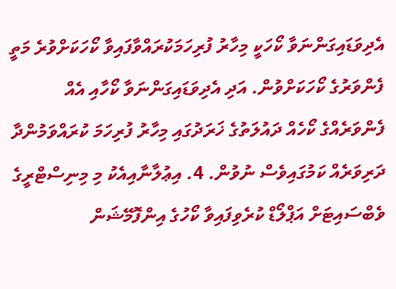އެދިވަޑައިގަންނަވާ ކޯހަކީ މިހާރު ފުރިހަމަކުރައްވާފައިވާ ކޯހަކަށްވުރެ މަތީ ފެންވަރުގެ ކޯހަކަށްވުން. އަދި އެދިވަޑައިގަންނަވާ ކޯހާއި އެއް ފެންވަރެއްގެ ކޯހެއް ދައުލަތުގެ ޚަރަދުގައި މިހާރު ފުރިހަމަ ކުރައްވަމުންދާ ދަރިވަރެއް ކަމުގައިވެސް ނުވުން. 4. އިޢުލާނާއިއެކު މި މިނިސްޓްރީގެ ވެބްސައިޓަށް އަޕްލޯޑް ކުރެވިފައިވާ ކޯހުގެ އިންފޮމޭޝަން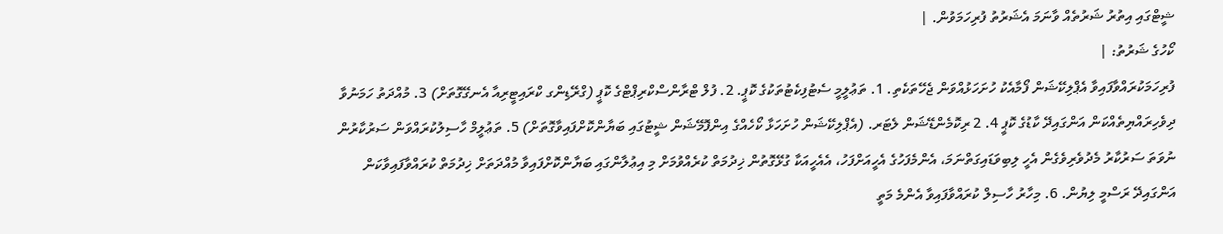ޝީޓްގައި އިތުރު ޝަރުތެއް ވާނަމަ އެޝަރުތު ފުރިހަމަވުން. |
ކޯހުގެ ޝަރުތު: |
ފުރިހަމަކުރައްވާފައިވާ އެޕްލިކޭޝަން ފޯމާއެކު ހުށަހަޅުއްވަން ޖެހޭތަކެތި. 1. ތަޢުލީމީ ސެޓުފިކެޓުތަކުގެ ކޮޕީ. 2. ފުލް ޓްރާންސްކްރިޕްޓްގެ ކޮޕީ (ގްރޭޑިންގ ކްރައިޓީރިއާ އެނގޭގޮތަށް) 3. މުއްދަތު ހަމަނުވާ ދިވެހިރައްޔިތެއްކަން އަންގައިދޭ ކާޑުގެ ކޮޕީ 4. 2 ރިކޮމެންޑޭޝަން ލެޓަރ. (އެޕްލިކޭޝަން ހުށަހަޅާ ކޯހެއްގެ އިންފޮމޭޝަން ޝީޓުގައި ބަޔާންކޮށްފައިވާގޮތަށް) 5. ތަޢުލީމް ހާސިލުކުރައްވަން ސަރުކާރުން ނުވަތަ ސަރުކާރު މެދުވެރިވެގެން އެހީ ލިބިވަޑައިގަތްނަމަ، އެންމެފަހުގެ އެހީއަށްފަހު، އެއެހީއަކާ ގުޅޭގޮތުން ޚިދުމަތް ކުރެއްވުމަށް މި އިޢުލާންގައި ބަޔާންކޮށްފައިވާ މުއްދަތަށް ޚިދުމަތް ކުރައްވާފައިވާކަން އަންގައިދޭ ރަސްމީ ލިޔުން. 6. މިހާރު ހާސިލް ކުރައްވާފައިވާ އެންމެ މަތީ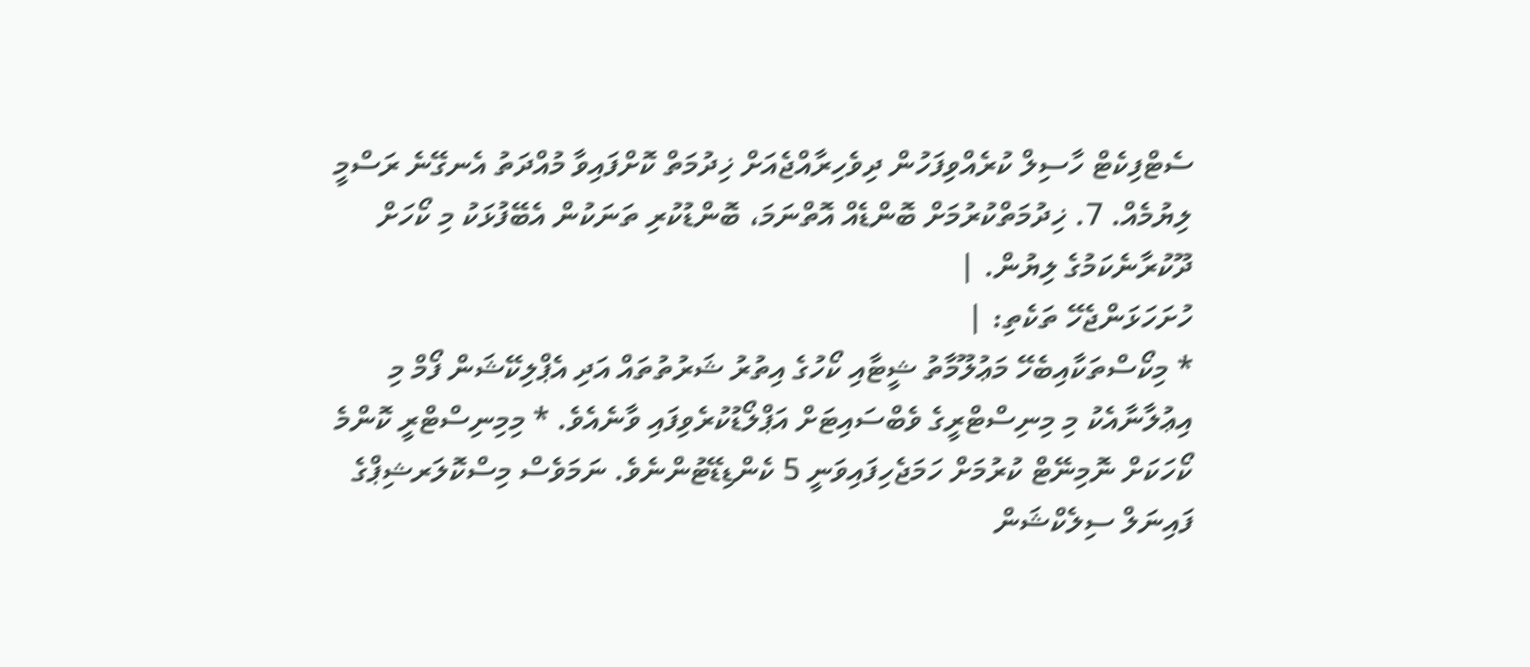ސެޓްފިކެޓް ހާސިލް ކުރެއްވިފަހުން ދިވެހިރާއްޖެއަށް ޚިދުމަތް ކޮށްފައިވާ މުއްދަތު އެނގޭނެ ރަސްމީ ލިޔުމެއް. 7. ޚިދުމަތްކުރުމަށް ބޮންޑެއް އޮތްނަމަ، ބޮންޑުކުރި ތަނަކުން އެބޭފުޅަކު މި ކޯހަށް ދޫކުރާނެކަމުގެ ލިޔުން. |
ހުށަހަޅަންޖެހޭ ތަކެތި: |
* މިކޯސްތަކާއިބެހޭ މަޢުލޫމާތު ޝީޓާއި ކޯހުގެ އިތުރު ޝަރުތުތައް އަދި އެޕްލިކޭޝަން ފޯމް މި އިޢުލާނާއެކު މި މިނިސްޓްރީގެ ވެބްސައިޓަށް އަޕްލޯޑުކުރެވިފައި ވާނެއެވެ. * މިމިނިސްޓްރީ ކޮންމެ ކޯހަކަށް ނޮމިނޭޓް ކުރުމަށް ހަމަޖެހިފައިވަނީ 5 ކެންޑިޑޭޓުންނެވެ. ނަމަވެސް މިސްކޮލަރޝިޕްގެ ފައިނަލް ސިލެކްޝަން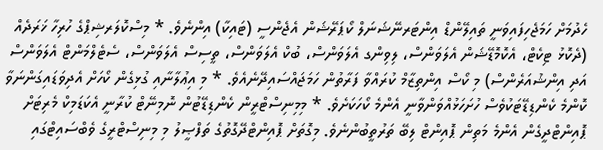ހެދުމަށް ހަމަޖެހިފައިވަނީ ތައިލޭންޑް އިންޓަރނޭޝަނަލް ކޯޕަރޭޝަން އެޖެންސީ (ޓައިކާ) އިންނެވެ. * މިސްކޮލަރޝިޕްގެ ހުރިހާ ޚަރަދެއް (ދެކޮޅު ޓިކެޓް، އެކޮމޮޑޭޝަން އެލަވަންސް، ލިވިންގ އެލަވަންސް، ބުކް އެލަވަންސް، ތީސިސް އެލަވަންސް، ސެޓެލްމަންޓް އެލަވަންސް އަދި އިންޝުއަރެންސް) މި ކޯސް އިންތިޒާމް ކުރައްވާ ފަރާތުން ހަމަޖައްސައިދޭނެއެވެ. * މި އިޢުލާނާއި ގުޅިގެން ކޯހަށް އެދިވަޑައިގަންނަވާ ކޮންމެ ކެންޑިޑޭޓަކުވެސް ހުށަހަޅުއްވަންވާނީ އެންމެ ކޯހަކަށެވެ. * މިމިނިސްޓްރީން ކެންޑިޑޭޓުން ނޮމިނޭޓް ކުރާނީ އެކަޑަމިކް މެރިޓަށް ޕޮއިންޓްދީގެން އެންމެ މަތިން ޕޮއިންޓް ލިބޭ ތަރުތީބުންނެވެ. މިގޮތަށް ޕޮއިންޓްދޭގޮތުގެ ތަފްޞީލު މި މިނިސްޓްރީގެ ވެބްސައިޓްގައި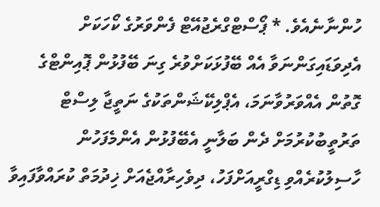ހުންނާނެއެވެ. * ޕޯސްޓްގްރެޖުއޭޓް ފެންވަރުގެ ކޯހަކަށް އެދިވަޑައިގަންނަވާ އެއް ބޭފުޅަކަށްވުރެ ގިނަ ބޭފުޅުން ޕޮއިންޓްގެ ގޮތުން އެއްވަރުވާނަމަ، އެޕްލިކޭޝަންތަކުގެ ނަތީޖާ ލިސްޓް ތަރުތީބުކުރުމަށް ދެން ބަލާނީ އެބޭފުޅުން އެންމެފަހުން ހާސިލުކުރެއްވި ޑިގްރީއަށްފަހު، ދިވެހިރާއްޖެއަށް ޚިދުމަތް ކުރައްވާފައިވާ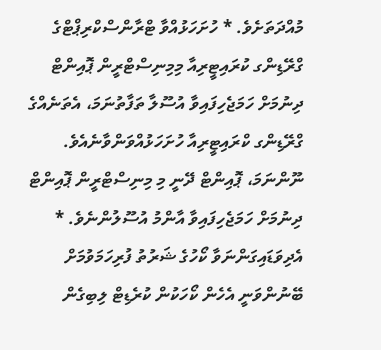މުއްދަތަށެވެ. * ހުށަހަޅުއްވާ ޓްރާންސްކްރިޕްޓްގެ ގްރޭޑިންގ ކުރައިޓީރިއާ މިމިނިސްޓްރީން ޕޮއިންޓް ދިނުމަށް ހަމަޖެހިފައިވާ އުސޫލާ ތަފާތުނަމަ، އެތަނެއްގެ ގްރޭޑިންގ ކްރައިޓީރިއާ ހުށަހަޅުއްވަންވާނެއެވެ. ނޫންނަމަ، ޕޮއިންޓް ދޭނީ މި މިނިސްޓްރީން ޕޮއިންޓް ދިނުމަށް ހަމަޖެހިފައިވާ އާންމު އުސޫލުންނެވެ. * އެދިވަޑައިގަންނަވާ ކޯހުގެ ޝަރުތު ފުރިހަމަވުމަށް ބޭނުންވަނީ އެހެން ކޯހަކުން ކުރެޑިޓް ލިބިގެން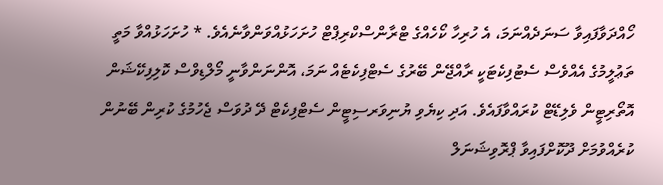ހޯއްދަވާފައިވާ ސަނަދެއްނަމަ، އެ ހުރިހާ ކޯހެއްގެ ޓްރާންސްކްރިޕްޓް ހުށަހަޅުއްވަންވާނެއެވެ. * ހުށަހަޅުއްވާ މަތީ ތަޢުލީމުގެ އެއްވެސް ސެޓުފިކެޓަކީ ރާއްޖޭން ބޭރުގެ ސެޓްފިކެޓެއް ނަމަ، އޮންނަންވާނީ މޯލްޑިވްސް ކޮލިފިކޭޝަން އޮތޯރިޓީން ވެލިޑޭޓް ކުރައްވާފައެވެ. އަދި ކިޔެވި ޔުނިވަރސިޓީން ސެޓްފިކެޓް ދޭ ދުވަސް ޖެހުމުގެ ކުރިން ބޭނުން ކުރެއްވުމަށް ދޫކޮށްފައިވާ ޕްރޮވިޝަނަލް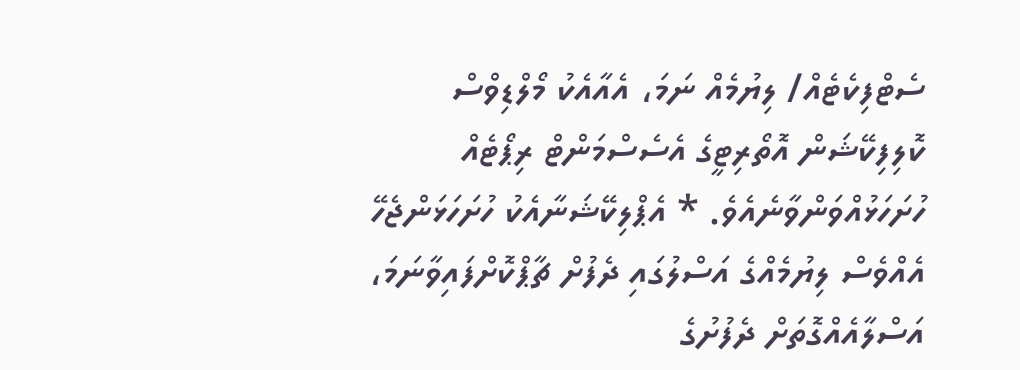ސެޓްފިކެޓެއް/ ލިޔުމެއް ނަމަ، އެއާއެކު މޯލްޑިވްސް ކޮލިފިކޭޝަން އޮތޯރިޓީގެ އެސެސްމަންޓް ރިޕޯޓެއް ހުށަހަޅުއްވަންވާނެއެވެ. * އެޕްލިކޭޝަނާއެކު ހުށަހަޅަންޖެހޭ އެއްވެސް ލިޔުމެއްގެ އަސްލުގައި ދެފުށް ޗާޕްކޮށްފައިވާނަމަ، އަސްލާއެއްގޮތަށް ދެފުށުގެ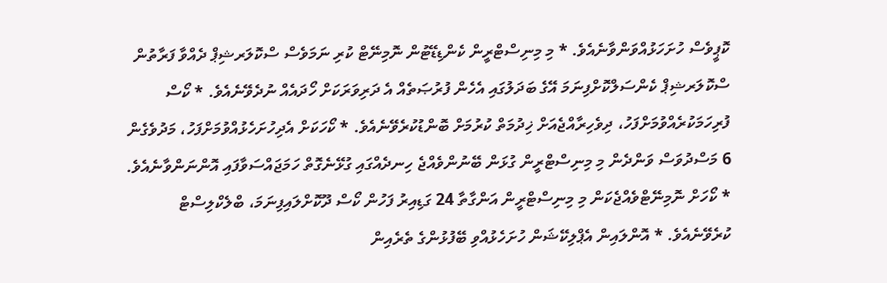ކޮޕީވެސް ހުށަހަޅުއްވަންވާނެއެވެ. * މި މިނިސްޓްރީން ކެންޑިޑޭޓުން ނޮމިނޭޓް ކުރި ނަމަވެސް ސްކޮލަރޝިޕް ދެއްވާ ފަރާތުން ސްކޮލަރޝިޕް ކެންސަލްކޮށްފިނަމަ އޭގެ ބަދަލުގައި އެހެން ފުރުޞަތެއް އެ ދަރިވަރަކަށް ހޯދައެއް ނުދެވޭނެއެވެ. * ކޯސް ފުރިހަމަކުރެއްވުމަށްފަހު، ދިވެހިރާއްޖެއަށް ޚިދުމަތް ކުރުމަށް ބޮންޑުކުރެވޭނެއެވެ. * ކޯހަކަށް އެދިހުށަހެޅުއްވުމަށްފަހު، މަދުވެގެން 6 މަސްދުވަސް ވަންދެން މި މިނިސްޓްރީން ގުޅަން ބޭނުންވެއްޖެ ހިނދެއްގައި ގުޅޭނެގޮތް ހަމަޖައްސަވާފައި އޮންނަންވާނެއެވެ. * ކޯހަށް ނޮމިނޭޓްވެއްޖެކަން މި މިނިސްޓްރީން އަންގާތާ 24 ގަޑިއިރު ފަހުން ކޯސް ދޫކޮށްލައިފިނަމަ، ބްލެކްލިސްޓް ކުރެވޭނެއެވެ. * އޮންލައިން އެޕްލިކޭޝަން ހުށަހެޅުއްވި ބޭފުޅުންގެ ތެރެއިން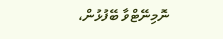ނޮމިނޭޓްވާ ބޭފުޅުން،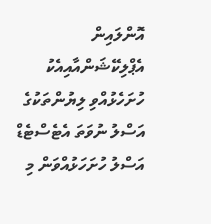އޮންލައިން އެޕްލިކޭޝަންއާއިއެކު ހުށަހެޅުއްވި ލިޔުންތަކުގެ އަސްލު ނުވަތަ އެޓެސްޓެޑް އަސްލު ހުށަހަޅުއްވަން މި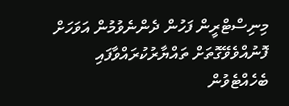މިނިސްޓްރީން ފަހުން ދެންނެވުމުން އަވަހަށް ފޮނުއްވެވޭގޮތަށް ތައްޔާރުކުރައްވާފައި ބެހެއްޓެވުން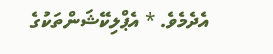އެދެމެވެ. * އެޕްލިކޭޝަންތަކުގެ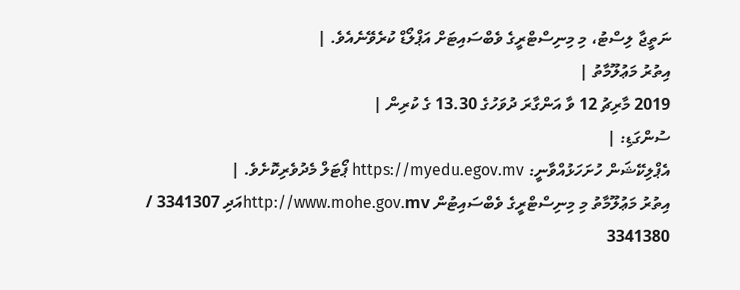ނަތީޖާ ލިސްޓު، މި މިނިސްޓްރީގެ ވެބްސައިޓަށް އަޕްލޯޑް ކުރެވޭނެއެވެ. |
އިތުރު މަޢުލޫމާތު |
2019 މާރިޗު 12 ވާ އަންގާރަ ދުވަހުގެ 13.30 ގެ ކުރިން |
ސުންގަޑި: |
އެޕްލިކޭޝަން ހުށަހަޅުއްވާނީ: https://myedu.egov.mv ޕޯޓަލް މެދުވެރިކޮށެވެ. |
އިތުރު މަޢުލޫމާތު މި މިނިސްޓްރީގެ ވެބްސައިޓުން http://www.mohe.gov.mvއަދި 3341307 / 3341380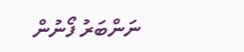ނަންބަރު ފޯނުން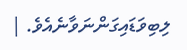ލިބިވަޑައިގަންނަވާނެއެވެ. |